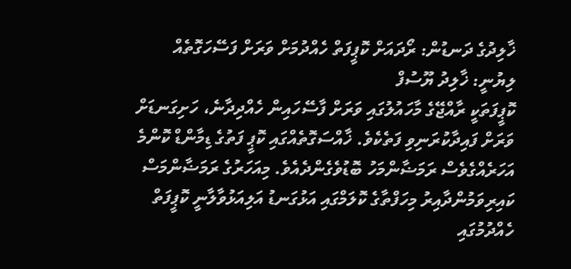ޚާލިދުގެ ދަނޑުން: ރޯދައަށް ކޮޕީފަތް ހެއްދުމަށް ވަރަށް ފަސޭހަގޮތެއް
ލިޔުނީ: ޚާލިދު ޔޫސުފް
ކޮޕީފަތަކީ ރާއްޖޭގެ މާހައުލުގައި ވަރަށް ފާސޭހައިން ހެއްދިދާނެ، ހަށިގަނޑަށް ވަރަށް ފައިދާކުރަނިވި ފަތެކެވެ. ޚާއްސަގޮތެއްގައި ކޮޕީ ފަތުގެ ޑިމާންޑް ކޮންމެ އަހަރެއްގެވެސް ރަމަޟާންމަހު ބޮޑުވެގެންދެއެވެ. މިއަހަރުގެ ރަމަޟާންމަސް ކައިރިވަމުންދާއިރު މިހަފްތާގެ ކޮލަމްގައި އަޅުގަނޑު އަލިއަޅުވާލާނީ ކޮޕީފަތް ހެއްދުމުގައި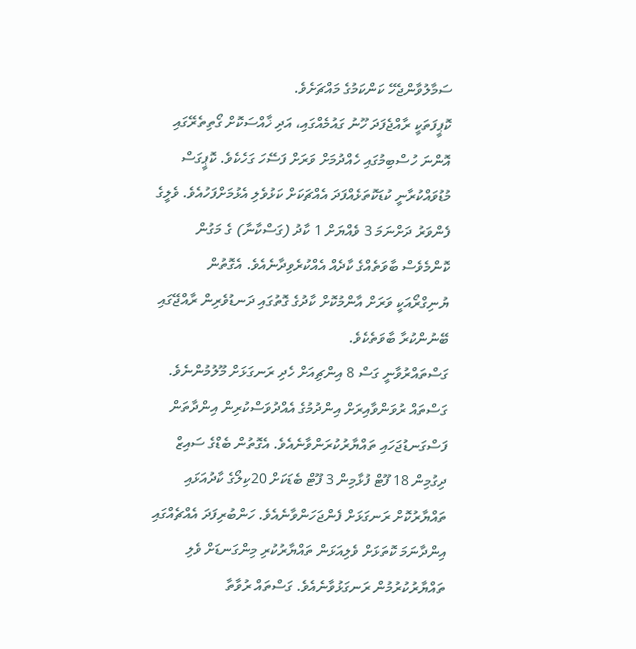ސަމާލުވާންޖެހޭ ކަންކަމުގެ މައްޗަށެވެ.
ކޮޕީފަތަކީ ރާއްޖެފަދަ ހޫނު ގައުމެއްގައި، އަދި ޚާއްސަކޮށް ގޯތިތެރޭގައި އޮންނަ ހުސްބިމުގައި ހެއްދުމަށް ވަރަށް ފަސޭހަ ގަހެކެވެ. ކޮޕީގަސް މުޑުވައްކުރާނީ ކުޑަކޮތަޅެއްފަދަ އެއްޗަކަށް ކަޅުވެލި އެޅުމަށްފަހުއެވެ. ވެލީގެ ފެންވަރު ދަށްނަމަ 3 ވެއްޔަށް 1 ކާދު (ގަސްކާނާ) ގެ މަގުން ކޮންމެވެސް ބާވަތެއްގެ ކާދެއް އެއްކުރެވިދާނެއެވެ. އެގޮތުން ޔުނިގްރޯއަކީ ވަރަށް އާންމުކޮށް ކާދުގެ ގޮތުގައި ދަނޑުވެރިން ރާއްޖޭގައި ބޭނުންކުރާ ބާވަތެކެވެ.
ގަސްތައްރުވާނީ ގަސް 8 އިންޗިއަށް ހެދި ރަނގަޅަށް މޫލުމުންނެވެ. ގަސްތައް ރުވަންވާއިރަށް އިންދުމުގެ އެއްދުވަސްކުރިން އިންދާތަން ފަސްގަނޑުޖަހައި ތައްޔާރުކުރަންވާނެއެވެ. އެގޮތުން ބެޑްގެ ސައިޒް ދިގުމިން 18 ފޫޓް ފުޅާމިން 3 ފޫޓް ބެޑަކަށް 20ކިލޯގެ ކާދުއަޅައި ތައްޔާރުކޮށް ރަނގަޅަށް ފެންޖަހަންވާނެއެވެ. ހަންބުރިފަދަ އެއްޗެއްގައި އިންދާނަމަ ކޮތަޅަށް ވެލިއަޅަން ތައްޔާރުކުރި މިންގަނޑަށް ވެލި ތައްޔާރުކުރުމުން ރަނގަޅުވާނެއެވެ. ގަސްތައް ރުވާތާ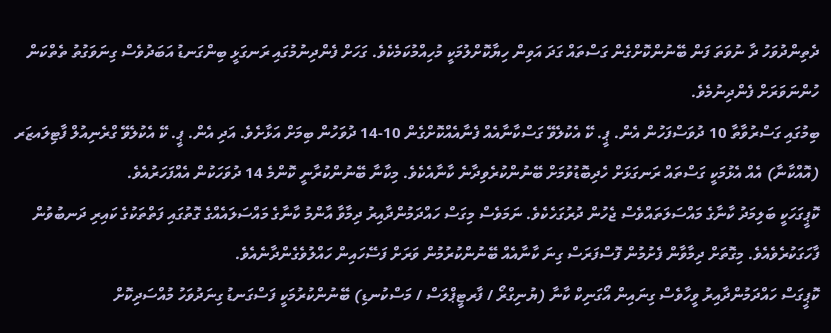ދެތިންދުވަހު ދާ ނުވަތަ ފަން ބޭނުންކޮށްގެން ގަސްތައް ގަދަ އަވިން ހިޔާކޮށްލުމަކީ މުހިއްމުކަމެކެވެ. ގަހަށް ފެންދިނުމުގައި ރަނގަޅީ ބިންގަނޑު އަބަދުވެސް ގިނަވަގުތު ތެތްކަން ހުންނަވަރަށް ފެންދިނުމެވެ.
ބިމުގައި ގަސްރުވާތާ 10 ދުވަސްފަހުން އެން. ޕީ. ކޭ އެކުލެވޭ ގަސްކާނާއެއް ފެނާއެއްކޮށްގެން 10-14 ދުވަހުން ބިމަށް އަޅާށެވެ. އަދި އެން. ޕީ. ކޭ އެކުލެވޭ ގްރެނިއުލް ފާޓިލައޒަރ (އޮއްކާނާ) އެއް އެޅުމަކީ ގަސްތައް ރަނގަޅަށް ހެދިބޮޑުވުމަށް ބޭނުންކުރެވިދާނެ ކާނާއެކެވެ. މިކާނާ ބޭނުންކުރާނީ ކޮންމެ 14 ދުވަހަކުން އެއްފަހަރުއެވެ.
ކޮޕީގަހަކީ ބަލިމަދު ކާނާގެ މައްސަލަތައްވެސް ޖެހުން ދުރުގަހެކެވެ. ނަމަވެސް މިގަސް ހައްދަމުންދާއިރު ދިމާވާ އާންމު ކާނާގެ މައްސަލައެއްގެ ގޮތުގައި ފަތްތަކުގެ ކައިރި ދަނބުވުން ފާހަގަކުރެވެއެވެ. މިގޮތަށް ދިމާވާން ފެށުމުން ފޮސްފަރަސް ގިނަ ކާނާއެއް ބޭނުންކުރުމުން ވަރަށް ފަސޭހައިން ހައްލުވެގެންދާނެއެވެ.
ކޮޕީގަސް ހައްދަމުންދާއިރު ވީހާވެސް ގިނައިން އޯގަނިކް ކާނާ (ޔުނިގްރޯ / ފާރޓީޕްލަސް / މަސްކުނޑި) ބޭނުންކުރުމަކީ ފަސްގަނޑު ގިނަދުވަހު މުއްސަދިކޮށް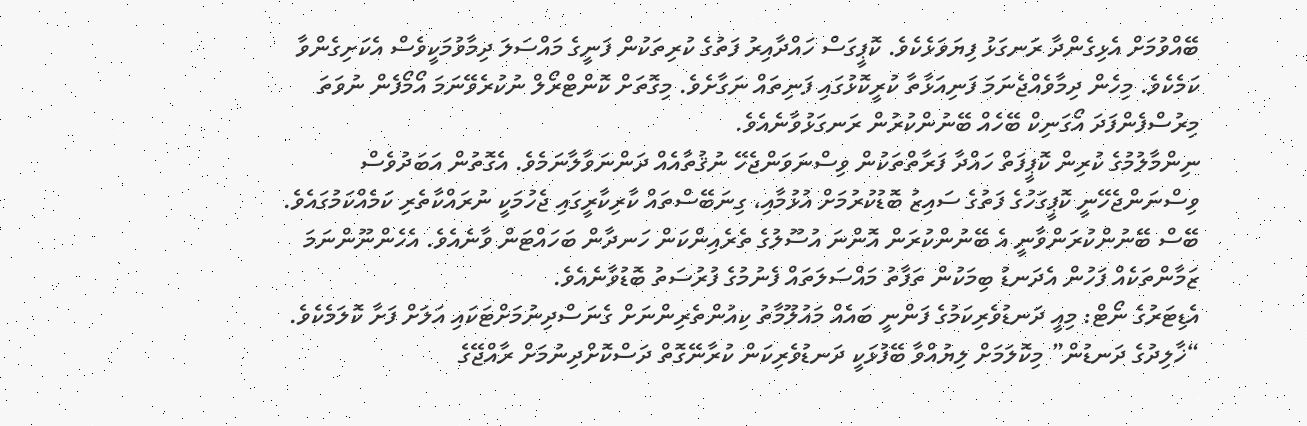ބޭއްވުމަށް އެޅިގެންދާ ރަނގަޅު ފިޔަވަޅެކެވެ. ކޮޕީގަސް ހައްދާއިރު ފަތުގެ ކުރިތަކުން ފަނީގެ މައްސަލަ ދިމާވުމަކީވެސް އެކަށިގެންވާ ކަމެކެވެ. މިހެން ދިމާވެއްޖެނަމަ ފަނިއަޅާތާ ކުރީކޮޅުގައި ފަނިތައް ނަގާށެވެ. މިގޮތަށް ކޮންޓްރޯލް ނުކުރެވޭނަމަ އޯމޯފެން ނުވަތަ މިރުސްފެންފަދަ އޯގަނިކް ބޭހެއް ބޭނުންކުރުން ރަނގަޅުވާނެއެވެ.
ނިންމާލުމުގެ ކުރިން ކޮޕީފަތް ހައްދާ ފަރާތްތަކުން ވިސްނަވަންޖެހޭ ނުޤުތާއެއް ދަންނަވާލާނަމެވެ. އެގޮތުން އަބަދުވެސް ވިސްނަންޖެހޭނީ ކޮޕީގަހުގެ ފަތުގެ ސައިޒު ބޮޑުކުރުމަށް އުޅުމާއި، ގިނަބޭސްތައް ކާރިކާރީގައި ޖެހުމަކީ ނުރައްކާތެރި ކަމެއްކަމުގައެވެ. ބޭސް ބޭނުންކުރަންވާނީ އެ ބޭނުންކުރަން އޮންނަ އުސޫލުގެ ތެރެއިންކަން ހަނދާން ބަހައްޓަން ވާނެއެވެ. އެހެންނޫންނަމަ ޒަމާންތަކެއް ފަހުން އެދަނޑު ބިމަކުން ތަފާތު މައްސަލަތައް ފެނުމުގެ ފުރުސަތު ބޮޑުވާނެއެވެ.
އެޑިޓަރުގެ ނޯޓް: މިއީ ދަނޑުވެރިކަމުގެ ފަންނީ ބައެއް މައުލޫމާތު ކިއުންތެރިންނަށް ގެނަސްދިނުމަށްޓަކައި އަލަށް ފަށާ ކޮލަމެކެވެ. “ޚާލިދުގެ ދަނޑުން” މިކޮލަމަށް ލިޔުއްވާ ބޭފުޅަކީ ދަނޑުވެރިކަން ކުރާނޭގޮތް ދަސްކޮށްދިނުމަށް ރާއްޖޭގެ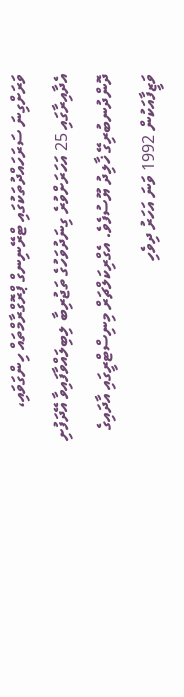ވަރަށްގިނަ ސަރަހައްދުތަކުގައި ޓްރޭނިނގް ޕްރޮގްރާމްތައް ހިންގަވައި، އެދާއިރާގައި 25 އަހަރަށްވުރެ ގިނަދުވަހުގެ ތަޖުރިބާ ލިބިލައްވާފައިވާ އޭދަފުށި ދޮންދުނބުރިގޭ ޚާލިދު ޔޫސުފެވެ. އެގްރިކަލްޗަރް މިނިސްޓްރީގައި އާދައިގެ ވަޒީފާއަކުން 1992 ވަނަ އަހަރު ދިވެހި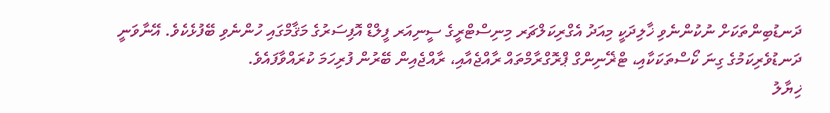ދަނޑުބިންތަކަށް ނުކުންނެވި ޚާލިދަކީ މިއަދު އެގްރިކަލްޗަރ މިނިސްޓްރީގެ ސީނިއަރ ފީލްޑް އޮފިސަރުގެ މަޤާމްގައި ހުންނެވި ބޭފުޅެކެވެ. އޭނާވަނީ ދަނޑުވެރިކަމުގެ ގިނަ ކޯސްތަކަކާއި، ޓްޜޭނިންގް ޕްރޮގްރާމްތައް ރާއްޖެއާއި، ރާއްޖެއިން ބޭރުން ފުރިހަމަ ކުރައްވާފައެވެ.
ޚިޔާލު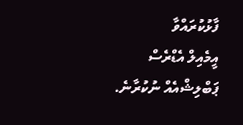ފާޅުކުރައްވާ
އީމެއިލް އެޑްރެސް ޕަބްލިޝްއެއް ނުކުރާނެ.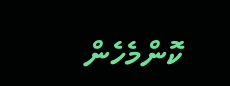ކޮންމެހެން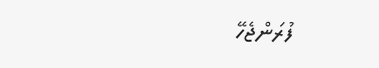ފުރަންޖެހޭ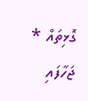ގޮޅިތައް * ޖަހާފައި